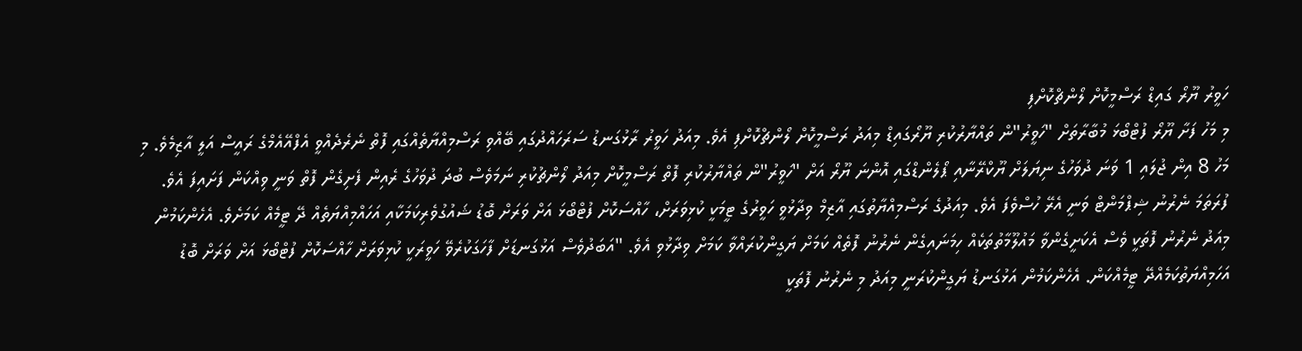ހަވީރު ޔޫރޯ ގައިޑް ރަސްމީކޮށް ލޯންޗްކޮށްފި
މި މަހު ފަށާ ޔޫރޯ ފުޓްބޯޅަ މުބާރާތަށް "ހަވީރު"ން ތައްޔާރުކުރި ޔޫރޯގައިޑް މިއަދު ރަސްމީކޮށް ލޯންޗްކޮށްފި އެވެ. މިއަދު ހަވީރު ރާޅުގަނޑު ސަރަހައްދުގައި ބޭއްވި ރަސްމިއްޔާތެއްގައި ފޮތް ނެރެދެއްވީ އެފްއޭއެމްގެ ރައީސް އަލީ އާޒިމެވެ. މި މަހު 8 އިން ޖުލައި 1 ވަނަ ދުވަހުގެ ނިޔަލަށް ޔޫކްރޭނާއި ޕޯލެންޑްގައި އޮންނަ ޔޫރޯ އަށް "ހަވީރު"ން ތައްޔާރުކުރި ފޮތް ރަސްމީކޮށް މިއަދު ލޯންޗުކުރި ނަމަވެސް ބުދަ ދުވަހުގެ ރެއިން ފެށިގެން ފޮތް ވަނީ ވިއްކަން ފަށައިފަ އެވެ. ފުރަތަމަ ނެރުނު ޝިޕްމަންޓް ވަނީ އެރޭ ހުސްވެފަ އެވެ. މިއަދުގެ ރަސްމިއްޔާތުގައި އާޒިމް ވިދާޅުވީ ހަވީރުގެ ޓީމަކީ ކުޅިވަރަށް، ހާއްސަކޮށް ފުޓްބޯޅަ އަށް ވަރަށް ބޮޑު ޝައުގުވެރިކަމަކާއި އަހައްމިއްޔަތެއް ދޭ ޓީމެއް ކަމަށެވެ. އެހެންކަމުން މިއަދު ނެރުނު ފޮތަކީ ވެސް އެކަށީގެންވާ މައުލޫމާތުތަކެއް ހިމަނައިގެން ނެރުނު ފޮތެއް ކަމަށް ޔަގީންކުރައްވާ ކަމަށް ވިދާޅުވި އެވެ. "އަބަދުވެސް އަޅުގަނޑަށް ފާހަގަކުރެވޭ ހަވީރަކީ ކުޅިވަރަށް ހާއްސަކޮށް ފުޓްބޯޅަ އަށް ވަރަށް ބޮޑު އަހަމިއްޔަތުކަމެއްދޭ ޓީމެއްކަން. އެހެންކަމުން އަޅުގަނޑު ޔަގީންކުރަނީ މިއަދު މި ނެރުނު ފޮތަކީ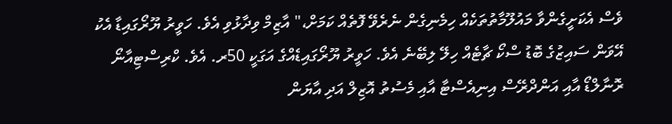ވެސް އެކަށީގެންވާ މައުލޫމާތުތަކެއް ހިމެނިގެން ނެރެވޭ ފޮތެއް ކަމަށް،" އާޒިމް ވިދާޅުވި އެވެ. ހަވީރު ޔޫރޯގައިޑާ އެކު އޭވަން ސައިޒުގެ ބޮޑު ސްކޯ ޗާޓެއް ހިލޭ ލިބޭނެ އެވެ. ހަވީރު ޔޫރޯގައިޑެއްގެ އަގަކީ 50ރ. އެވެ. ކްރިސްޓިއާނޯ ރޮނާލްޑޯ އާއި އަންދްރޭސް އިނިއެސްޓާ އާއި މެސުތު އޮޒިލް އަދި އާޔަން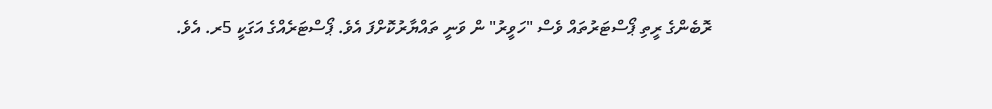ރޮބެންގެ ރީތި ޕޯސްޓަރުތައް ވެސް "ހަވީރު" ން ވަނީ ތައްޔާރުކޮށްފަ އެވެ. ޕޯސްޓަރެއްގެ އަގަކީ 5ރ. އެވެ.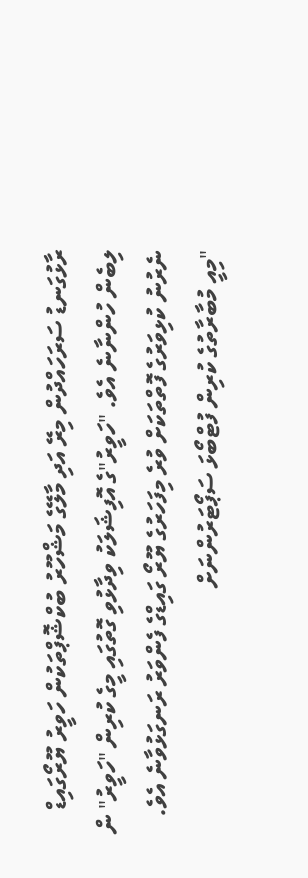ރާޅުގަނޑު ސަރަހައްދުން މިރޭ އަދި މާލޭގެ މަޝްހޫރު ބުކްޝޮޕްތަކުން ހަވީރު ޔޫރޯގައިޑް ލިބެން ހުންނާނެ އެވެ. "ހަވީރު"ގެ އޮފިޝަލަކު ވިދާޅުވި ގޮތުގައި މީގެ ކުރިން "ހަވީރު" ން ނެރުނު ކުޅިވަރުގެ ފޮތްތަކަށް ވުރެ މިފަހަރުގެ ޔޫރޯ ގައިޑްގެ ފެންވަރު ރަނގަޅުވާނެ އެވެ. "މިއީ މުބާރާތުގެ ކުރިން ފުޓްބޯޅަ ސަޕޯޓަރުންނަށް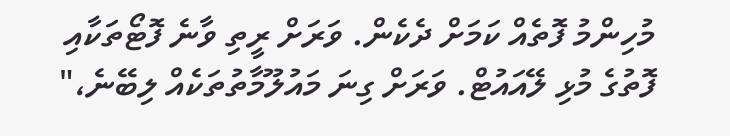މުހިންމު ފޮތެއް ކަމަށް ދެކެން. ވަރަށް ރީތި ވާނެ ފޮޓޯތަކާއި ފޮތުގެ މުޅި ލޭއައުޓް. ވަރަށް ގިނަ މައުލޫމާތުތަކެއް ލިބޭނެ،"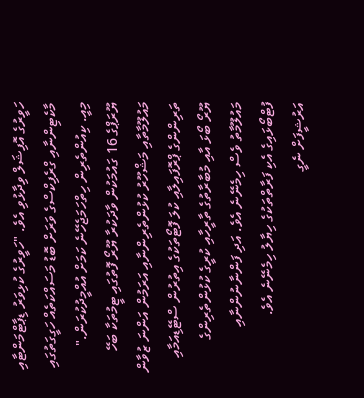ހަވީރުގެ އޮފިޝަލް ވިދާޅުވި އެވެ. "ހަވީރުގެ ކުޅިވަރު ޑިޕާޓްމަންޓާއި މާކެޓިންނާއި ގްރެފިކްސްގެ ވަރަށް ބޮޑު މަސައްކަތެއް ހަގީގަތުގައި މިއީ. ކިއުންތެރިން ހިތްހަމަޖެހޭނެ ކަމަށް އުއްމީދުކުރަން." ޔޫރަޕްގެ 16 ގައުމަކުން ވާދަކުރާ ޔޫރޯ ފޮތުގައި ޓީމުތަކާ ބަހޭ މައުލޫމާތާއި މަޝްހޫރު ކުޅުންތެރިންނާއި އަރަމުން އަންނަ ޒުވާން ތަރިންންގެ ޕްރޮފައިލާއި ކުލަ ފޮޓޯތަކުގެ އިތުރުން ސްޓޭޑިއަމާއި ޔޫރޯ ބޯޅަ އާއި މުބާރާތުގެ ތާރީހާއި ކުރީގެ ކުޅުންތެރިންގެ މައުލޫމާތު ވެސް ހިމެނޭނެ އެވެ. އަދި ފަންނާނުންނާއި ފުޓްބޯޅައިގެ އެކި ފަރާތްތަކުގެ ހިޔާލު ހިމެނޭނެ އެވެ.
އަރުޝީފަށް ނެގީ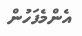އެންމެފަހުން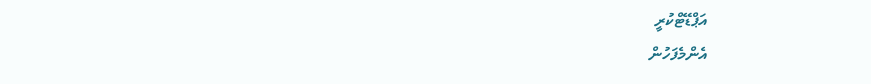އަޕްޑޭޓްކުރީ
އެންމެފަހުން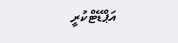އަޕްޑޭޓްކުރީ